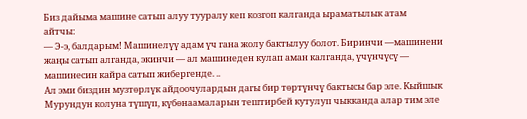Биз дайыма машине сатып алуу тууралу кеп козгоп калганда ыраматылык атам
айтчы:
— Э-э, балдарым! Машинелүү адам үч гана жолу бактылуу болот. Биринчи —машинени жаңы сатып алганда, экинчи — ал машинеден кулап аман калганда, үчүнчүсү — машинесин кайра сатып жибергенде. ..
Ал эми биздин музтөрлүк айдоочулардын дагы бир төртүнчү бактысы бар эле. Кыйшык Мурундун колуна түшүп, күбөнаамаларын тештирбей кутулуп чыкканда алар тим эле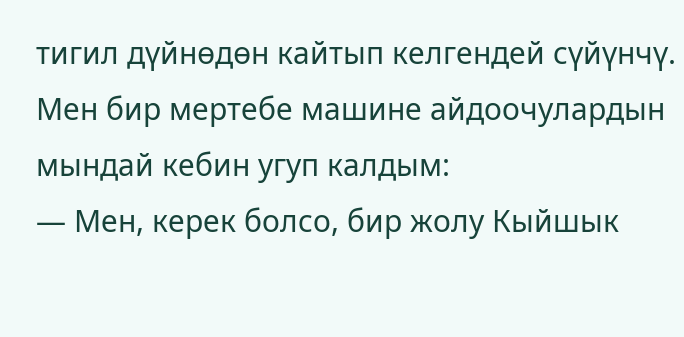тигил дүйнөдөн кайтып келгендей сүйүнчү. Мен бир мертебе машине айдоочулардын мындай кебин угуп калдым:
— Мен, керек болсо, бир жолу Кыйшык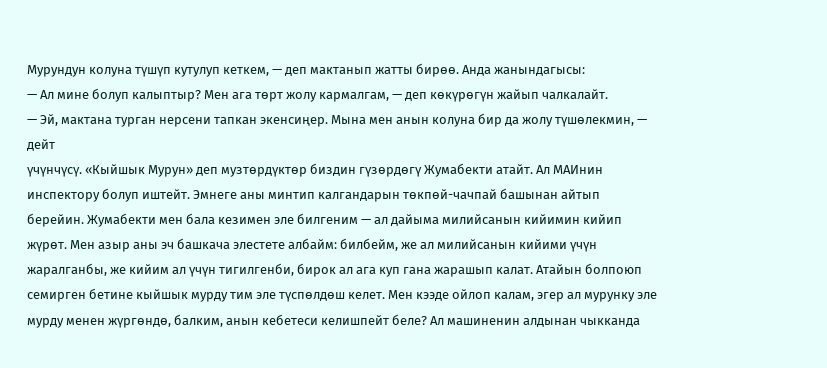Мурундун колуна түшүп кутулуп кеткем, — деп мактанып жатты бирөө. Анда жанындагысы:
— Ал мине болуп калыптыр? Мен ага төрт жолу кармалгам, — деп көкүрөгүн жайып чалкалайт.
— Эй, мактана турган нерсени тапкан экенсиңер. Мына мен анын колуна бир да жолу түшөлекмин, — дейт
үчүнчүсү. «Кыйшык Мурун» деп музтөрдүктөр биздин гүзөрдөгү Жумабекти атайт. Ал МАИнин инспектору болуп иштейт. Эмнеге аны минтип калгандарын төкпөй-чачпай башынан айтып берейин. Жумабекти мен бала кезимен эле билгеним — ал дайыма милийсанын кийимин кийип жүрөт. Мен азыр аны эч башкача элестете албайм: билбейм, же ал милийсанын кийими үчүн жаралганбы, же кийим ал үчүн тигилгенби, бирок ал ага куп гана жарашып калат. Атайын болпоюп семирген бетине кыйшык мурду тим эле түспөлдөш келет. Мен кээде ойлоп калам, эгер ал мурунку эле мурду менен жүргөндө, балким, анын кебетеси келишпейт беле? Ал машиненин алдынан чыкканда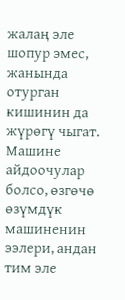жалаң эле шопур эмес, жанында отурган кишинин да жүрөгү чыгат. Машине айдоочулар болсо, өзгөчө өзүмдүк машиненин ээлери, андан тим эле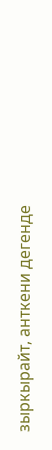зыркырайт, анткени дегенде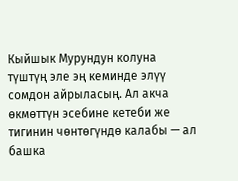Кыйшык Мурундун колуна түштүң эле эң кеминде элүү сомдон айрыласың. Ал акча өкмөттүн эсебине кетеби же тигинин чөнтөгүндө калабы — ал башка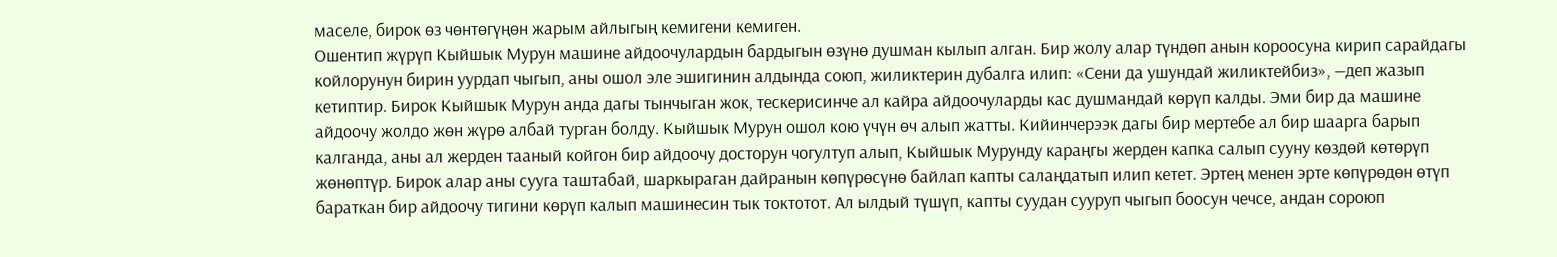маселе, бирок өз чөнтөгүңөн жарым айлыгың кемигени кемиген.
Ошентип жүрүп Кыйшык Мурун машине айдоочулардын бардыгын өзүнө душман кылып алган. Бир жолу алар түндөп анын короосуна кирип сарайдагы койлорунун бирин уурдап чыгып, аны ошол эле эшигинин алдында союп, жиликтерин дубалга илип: «Сени да ушундай жиликтейбиз», —деп жазып кетиптир. Бирок Кыйшык Мурун анда дагы тынчыган жок, тескерисинче ал кайра айдоочуларды кас душмандай көрүп калды. Эми бир да машине айдоочу жолдо жөн жүрө албай турган болду. Кыйшык Мурун ошол кою үчүн өч алып жатты. Кийинчерээк дагы бир мертебе ал бир шаарга барып калганда, аны ал жерден тааный койгон бир айдоочу досторун чогултуп алып, Кыйшык Мурунду караңгы жерден капка салып сууну көздөй көтөрүп жөнөптүр. Бирок алар аны сууга таштабай, шаркыраган дайранын көпүрөсүнө байлап капты салаңдатып илип кетет. Эртең менен эрте көпүрөдөн өтүп бараткан бир айдоочу тигини көрүп калып машинесин тык токтотот. Ал ылдый түшүп, капты суудан сууруп чыгып боосун чечсе, андан сороюп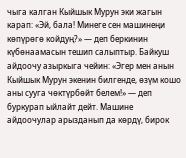чыга калган Кыйшык Мурун эки жагын карап: «Эй, бала! Минеге сен машинеңи көпүрөгө койдуң?» — деп беркинин күбөнаамасын тешип салыптыр. Байкуш айдоочу азыркыга чейин: «Эгер мен анын Кыйшык Мурун экенин билгенде, өзүм кошо аны сууга чөктүрбөйт белем!» — деп буркурап ыйлайт дейт. Машине айдоочулар арызданып да көрдү, бирок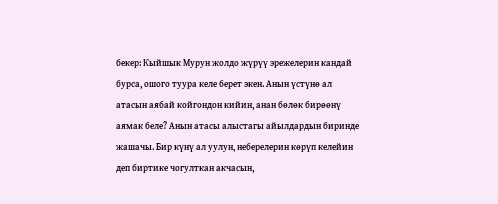бекер: Кыйшык Мурун жолдо жүрүү эрежелерин кандай бурса, ошого туура келе берет экен. Анын үстүнө ал атасын аябай койгондон кийин, анан бөлөк бирөөнү аямак беле? Анын атасы алыстагы айылдардын биринде жашачы. Бир күнү ал уулун, неберелерин көрүп келейин деп биртике чогулткан акчасын,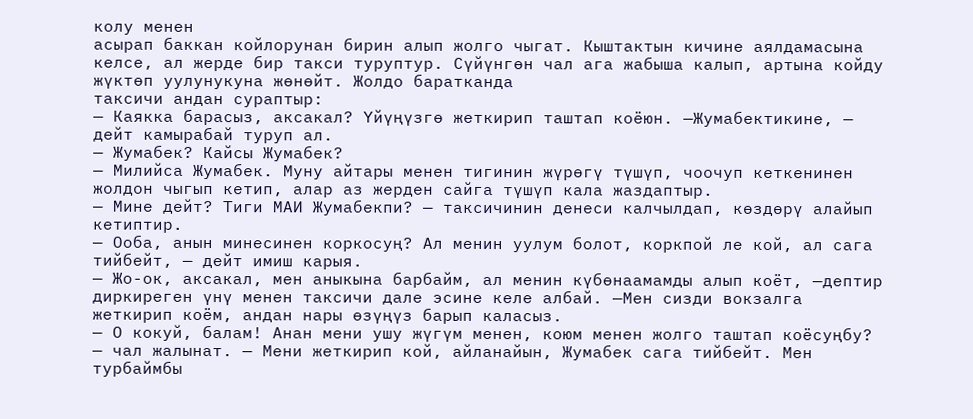колу менен
асырап баккан койлорунан бирин алып жолго чыгат. Кыштактын кичине аялдамасына келсе, ал жерде бир такси туруптур. Сүйүнгөн чал ага жабыша калып, артына койду жүктөп уулунукуна жөнөйт. Жолдо баратканда
таксичи андан сураптыр:
— Каякка барасыз, аксакал? Үйүңүзгө жеткирип таштап коёюн. —Жумабектикине, — дейт камырабай туруп ал.
— Жумабек? Кайсы Жумабек?
— Милийса Жумабек. Муну айтары менен тигинин жүрөгү түшүп, чоочуп кеткенинен жолдон чыгып кетип, алар аз жерден сайга түшүп кала жаздаптыр.
— Мине дейт? Тиги МАИ Жумабекпи? — таксичинин денеси калчылдап, көздөрү алайып кетиптир.
— Ооба, анын минесинен коркосуң? Ал менин уулум болот, коркпой ле кой, ал сага тийбейт, — дейт имиш карыя.
— Жо-ок, аксакал, мен аныкына барбайм, ал менин күбөнаамамды алып коёт, —дептир диркиреген үнү менен таксичи дале эсине келе албай. —Мен сизди вокзалга жеткирип коём, андан нары өзүңүз барып каласыз.
— О кокуй, балам! Анан мени ушу жүгүм менен, коюм менен жолго таштап коёсуңбу? — чал жалынат. — Мени жеткирип кой, айланайын, Жумабек сага тийбейт. Мен турбаймбы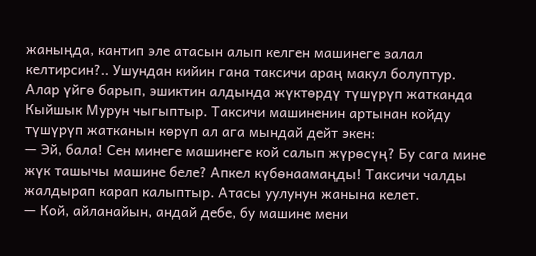жаныңда, кантип эле атасын алып келген машинеге залал келтирсин?.. Ушундан кийин гана таксичи араң макул болуптур. Алар үйгө барып, эшиктин алдында жүктөрдү түшүрүп жатканда Кыйшык Мурун чыгыптыр. Таксичи машиненин артынан койду түшүрүп жатканын көрүп ал ага мындай дейт экен:
— Эй, бала! Сен минеге машинеге кой салып жүрөсүң? Бу сага мине жүк ташычы машине беле? Апкел күбөнаамаңды! Таксичи чалды жалдырап карап калыптыр. Атасы уулунун жанына келет.
— Кой, айланайын, андай дебе, бу машине мени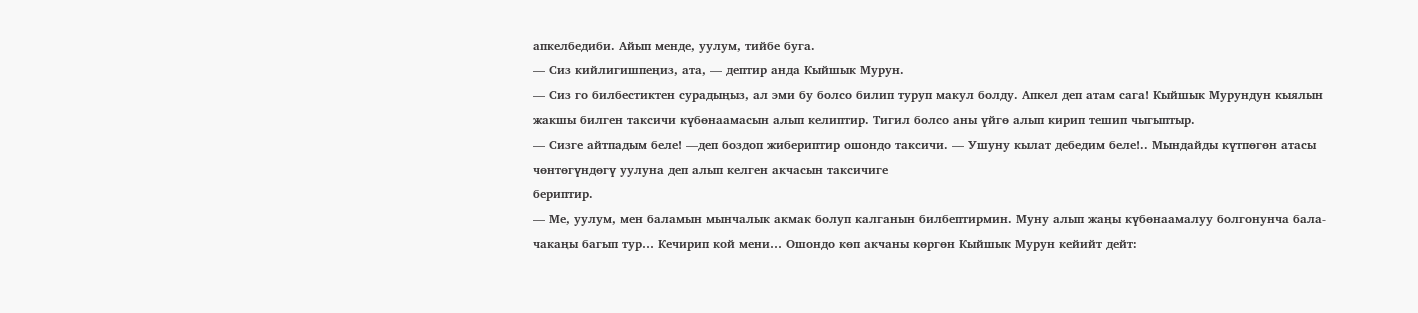апкелбедиби. Айып менде, уулум, тийбе буга.
— Сиз кийлигишпеңиз, ата, — дептир анда Кыйшык Мурун.
— Сиз го билбестиктен сурадыңыз, ал эми бу болсо билип туруп макул болду. Апкел деп атам сага! Кыйшык Мурундун кыялын жакшы билген таксичи күбөнаамасын алып келиптир. Тигил болсо аны үйгө алып кирип тешип чыгыптыр.
— Сизге айтпадым беле! —деп боздоп жибериптир ошондо таксичи. — Ушуну кылат дебедим беле!.. Мындайды күтпөгөн атасы чөнтөгүндөгү уулуна деп алып келген акчасын таксичиге
бериптир.
— Ме, уулум, мен баламын мынчалык акмак болуп калганын билбептирмин. Муну алып жаңы күбөнаамалуу болгонунча бала-чакаңы багып тур… Кечирип кой мени… Ошондо көп акчаны көргөн Кыйшык Мурун кейийт дейт: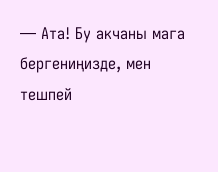— Ата! Бу акчаны мага бергениңизде, мен тешпей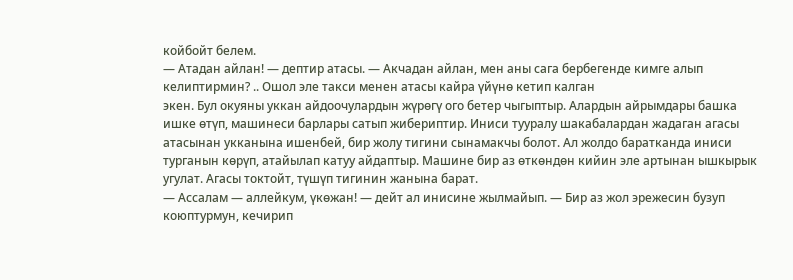койбойт белем.
— Атадан айлан! — дептир атасы. — Акчадан айлан, мен аны сага бербегенде кимге алып келиптирмин? .. Ошол эле такси менен атасы кайра үйүнө кетип калган
экен. Бул окуяны уккан айдоочулардын жүрөгү ого бетер чыгыптыр. Алардын айрымдары башка ишке өтүп, машинеси барлары сатып жибериптир. Иниси тууралу шакабалардан жадаган агасы атасынан укканына ишенбей, бир жолу тигини сынамакчы болот. Ал жолдо баратканда иниси турганын көрүп, атайылап катуу айдаптыр. Машине бир аз өткөндөн кийин эле артынан ышкырык угулат. Агасы токтойт, түшүп тигинин жанына барат.
— Ассалам — аллейкум, үкөжан! — дейт ал инисине жылмайып. — Бир аз жол эрежесин бузуп коюптурмун, кечирип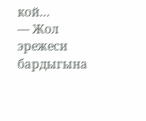кой…
— Жол эрежеси бардыгына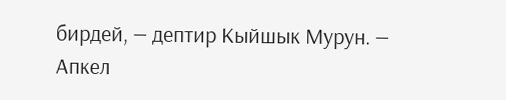бирдей, — дептир Кыйшык Мурун. — Апкел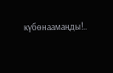күбөнаамаңды!..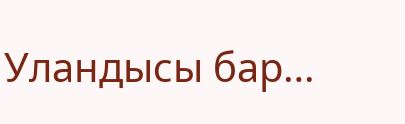Уландысы бар…